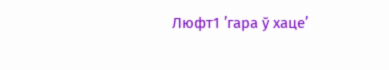Люфт1 ’гара ў хаце’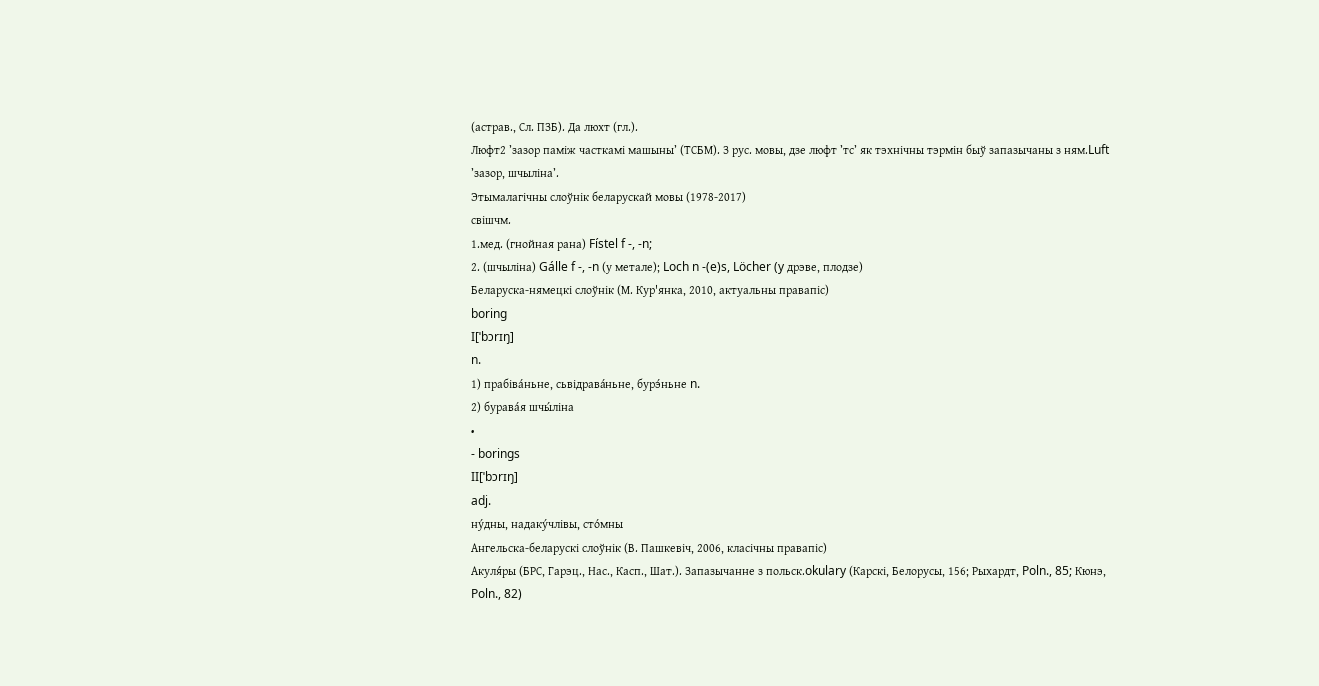(астрав., Сл. ПЗБ). Да люхт (гл.).
Люфт2 ’зазор паміж часткамі машыны’ (ТСБМ). З рус. мовы, дзе люфт ’тс’ як тэхнічны тэрмін быў запазычаны з ням.Luft ’зазор, шчыліна’.
Этымалагічны слоўнік беларускай мовы (1978-2017)
свішчм.
1.мед. (гнойная рана) Fístel f -, -n;
2. (шчыліна) Gálle f -, -n (у метале); Loch n -(e)s, Löcher (y дрэве, плодзе)
Беларуска-нямецкі слоўнік (М. Кур'янка, 2010, актуальны правапіс)
boring
I[ˈbɔrɪŋ]
n.
1) прабіва́ньне, сьвідрава́ньне, бурэ́ньне n.
2) бурава́я шчы́ліна
•
- borings
II[ˈbɔrɪŋ]
adj.
ну́дны, надаку́члівы, сто́мны
Ангельска-беларускі слоўнік (В. Пашкевіч, 2006, класічны правапіс)
Акуля́ры (БРС, Гарэц., Нас., Касп., Шат.). Запазычанне з польск.okulary (Карскі, Белорусы, 156; Рыхардт, Poln., 85; Кюнэ, Poln., 82)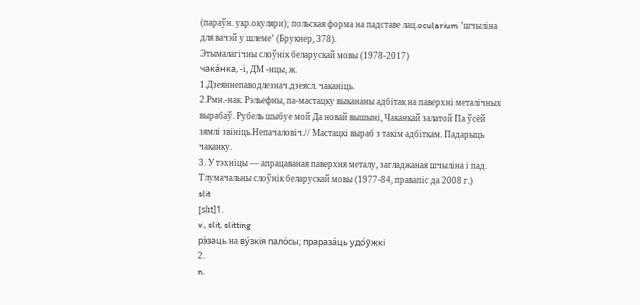(параўн. укр.окуляри); польская форма на падставе лац.ocularium ’шчыліна для вачэй у шлеме’ (Брукнер, 378).
Этымалагічны слоўнік беларускай мовы (1978-2017)
чака́нка, ‑і, ДМ ‑нцы, ж.
1.Дзеяннепаводлезнач.дзеясл. чаканіць.
2.Рмн.‑нак. Рэльефны, па-мастацку выкананы адбітак на паверхні металічных вырабаў. Рубель шыбуе мой Да новай вышыні, Чаканкай залатой Па ўсёй зямлі звініць.Непачаловіч.// Мастацкі выраб з такім адбіткам. Падарыць чаканку.
3. У тэхніцы — апрацаваная паверхня металу, загладжаная шчыліна і пад.
Тлумачальны слоўнік беларускай мовы (1977-84, правапіс да 2008 г.)
slit
[slɪt]1.
v., slit, slitting
рэ́заць на ву́зкія пало́сы; прараза́ць удо́ўжкі
2.
n.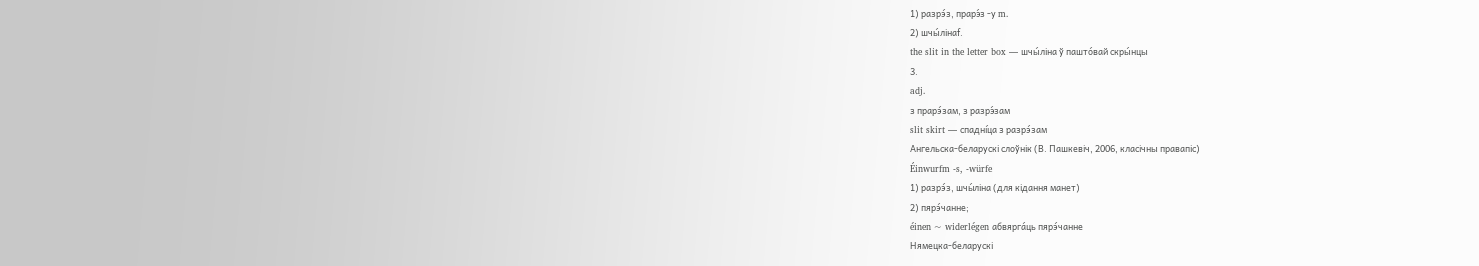1) разрэ́з, прарэ́з -у m.
2) шчы́лінаf.
the slit in the letter box — шчы́ліна ў пашто́вай скры́нцы
3.
adj.
з прарэ́зам, з разрэ́зам
slit skirt — спадні́ца з разрэ́зам
Ангельска-беларускі слоўнік (В. Пашкевіч, 2006, класічны правапіс)
Éinwurfm -s, -würfe
1) разрэ́з, шчы́ліна (для кідання манет)
2) пярэ́чанне;
éinen ~ widerlégen абвярга́ць пярэ́чанне
Нямецка-беларускі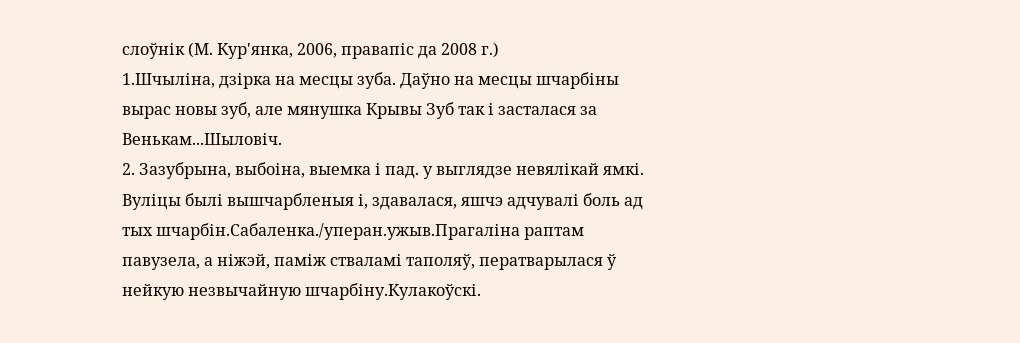слоўнік (М. Кур'янка, 2006, правапіс да 2008 г.)
1.Шчыліна, дзірка на месцы зуба. Даўно на месцы шчарбіны вырас новы зуб, але мянушка Крывы Зуб так і засталася за Венькам...Шыловіч.
2. Зазубрына, выбоіна, выемка і пад. у выглядзе невялікай ямкі. Вуліцы былі вышчарбленыя і, здавалася, яшчэ адчувалі боль ад тых шчарбін.Сабаленка./уперан.ужыв.Прагаліна раптам павузела, а ніжэй, паміж стваламі таполяў, ператварылася ў нейкую незвычайную шчарбіну.Кулакоўскі.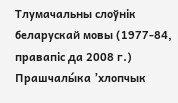Тлумачальны слоўнік беларускай мовы (1977-84, правапіс да 2008 г.)
Прашчалы́ка ’хлопчык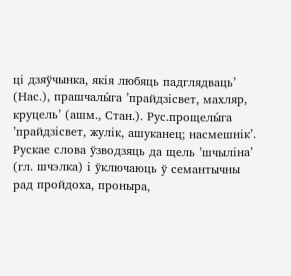ці дзяўчынка, якія любяць падглядваць’ (Нас.), прашчалы́га ’прайдзісвет, махляр, круцель’ (ашм., Стан.). Рус.прощелы́га ’прайдзісвет, жулік, ашуканец; насмешнік’. Рускае слова ўзводзяць да щель ’шчыліна’ (гл. шчэлка) і ўключаюць ў семантычны рад пройдоха, проныра,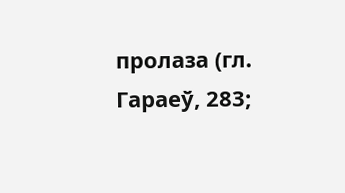пролаза (гл. Гараеў, 283;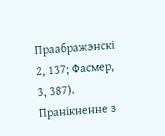Праабражэнскі 2, 137; Фасмер, 3, 387). Пранікненне з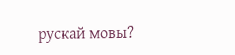рускай мовы?